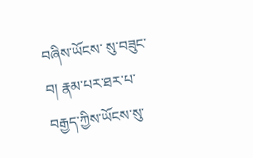བཞིས་ཡོངས་ སུ་བཟུང་བ། རྣམ་པར་ཐར་པ་བརྒྱད་ཀྱིས་ཡོངས་སུ་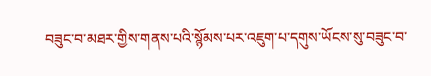བཟུང་བ་མཐར་གྱིས་གནས་པའི་སྙོམས་པར་འཇུག་པ་དགུས་ཡོངས་སུ་བཟུང་བ་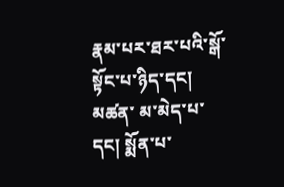རྣམ་པར་ཐར་པའི་སྒོ་སྟོང་པ་ཉིད་དང། མཚན་ མ་མེད་པ་དང། སྨོན་པ་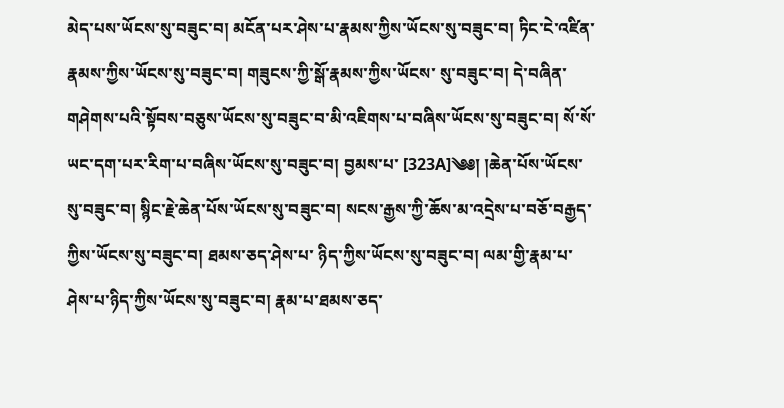མེད་པས་ཡོངས་སུ་བཟུང་བ། མངོན་པར་ཤེས་པ་རྣམས་ཀྱིས་ཡོངས་སུ་བཟུང་བ། ཏིང་ངེ་འཛིན་རྣམས་ཀྱིས་ཡོངས་སུ་བཟུང་བ། གཟུངས་ཀྱི་སྒོ་རྣམས་ཀྱིས་ཡོངས་ སུ་བཟུང་བ། དེ་བཞིན་གཤེགས་པའི་སྟོབས་བཅུས་ཡོངས་སུ་བཟུང་བ་མི་འཇིགས་པ་བཞིས་ཡོངས་སུ་བཟུང་བ། སོ་སོ་ཡང་དག་པར་རིག་པ་བཞིས་ཡོངས་སུ་བཟུང་བ། བྱམས་པ་ [323A]༄༅། །ཆེན་པོས་ཡོངས་སུ་བཟུང་བ། སྙིང་རྗེ་ཆེན་པོས་ཡོངས་སུ་བཟུང་བ། སངས་རྒྱས་ཀྱི་ཆོས་མ་འདྲེས་པ་བཅོ་བརྒྱད་ཀྱིས་ཡོངས་སུ་བཟུང་བ། ཐམས་ཅད་ཤེས་པ་ ཉིད་ཀྱིས་ཡོངས་སུ་བཟུང་བ། ལམ་གྱི་རྣམ་པ་ཤེས་པ་ཉིད་ཀྱིས་ཡོངས་སུ་བཟུང་བ། རྣམ་པ་ཐམས་ཅད་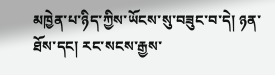མཁྱེན་པ་ཉིད་ཀྱིས་ཡོངས་སུ་བཟུང་བ་དེ། ཉན་ཐོས་དང། རང་སངས་རྒྱས་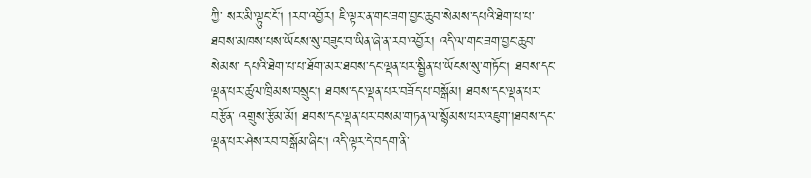ཀྱི་ སར་མི་ལྟུང་ངོ། །རབ་འབྱོར། ཇི་ལྟར་ན་གང་ཟག་བྱང་ཆུབ་སེམས་དཔའི་ཐེག་པ་པ་ཐབས་མཁས་པས་ཡོངས་སུ་བཟུང་བ་ཡིན་ཞེ་ན་རབ་འབྱོར། འདི་ལ་གང་ཟག་བྱང་ཆུབ་སེམས་ དཔའི་ཐེག་པ་པ་ཐོག་མར་ཐབས་དང་ལྡན་པར་སྦྱིན་པ་ཡོངས་སུ་གཏོང། ཐབས་དང་ལྡན་པར་ཚུལ་ཁྲིམས་བསྲུང། ཐབས་དང་ལྡན་པར་བཟོད་པ་བསྒོམ། ཐབས་དང་ལྡན་པར་བརྩོན་ འགྲུས་རྩོམ་མོ། ཐབས་དང་ལྡན་པར་བསམ་གཏན་ལ་སྙོམས་པར་འཇུག་།ཐབས་དང་ལྡན་པར་ཤེས་རབ་བསྒོམ་ཞིང། འདི་ལྟར་དེ་བདག་ནི་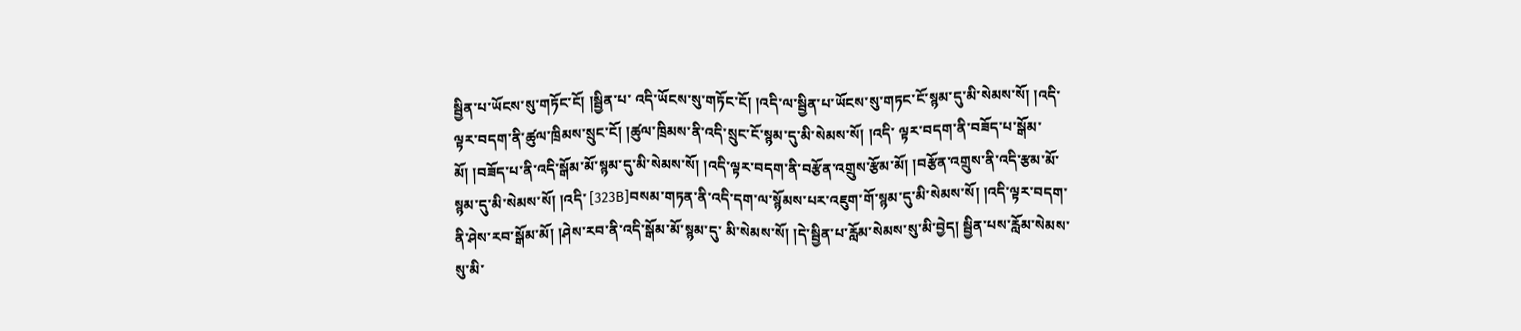སྦྱིན་པ་ཡོངས་སུ་གཏོང་ངོ། །སྦྱིན་པ་ འདི་ཡོངས་སུ་གཏོང་ངོ། །འདི་ལ་སྦྱིན་པ་ཡོངས་སུ་གཏང་ངོ་སྙམ་དུ་མི་སེམས་སོ། །འདི་ལྟར་བདག་ནི་ཚུལ་ཁྲིམས་སྲུང་ངོ། །ཚུལ་ཁྲིམས་ནི་འདི་སྲུང་ངོ་སྙམ་དུ་མི་སེམས་སོ། །འདི་ ལྟར་བདག་ནི་བཟོད་པ་སྒོམ་མོ། །བཟོད་པ་ནི་འདི་སྒོམ་མོ་སྙམ་དུ་མི་སེམས་སོ། །འདི་ལྟར་བདག་ནི་བརྩོན་འགྲུས་རྩོམ་མོ། །བརྩོན་འགྲུས་ནི་འདི་རྩམ་མོ་སྙམ་དུ་མི་སེམས་སོ། །འདི་ [323B]བསམ་གཏན་ནི་འདི་དག་ལ་སྙོམས་པར་འཇུག་གོ་སྙམ་དུ་མི་སེམས་སོ། །འདི་ལྟར་བདག་ནི་ཤེས་རབ་སྒོམ་མོ། །ཤེས་རབ་ནི་འདི་སྒོམ་མོ་སྙམ་དུ་ མི་སེམས་སོ། །དེ་སྦྱིན་པ་རློམ་སེམས་སུ་མི་བྱེད། སྦྱིན་པས་རློམ་སེམས་སུ་མི་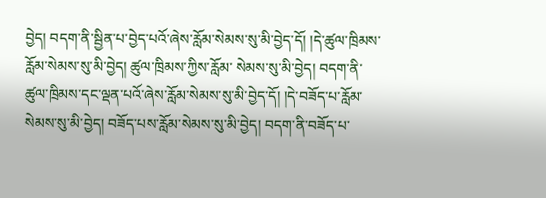བྱེད། བདག་ནི་སྦྱིན་པ་བྱེད་པའོ་ཞེས་རློམ་སེམས་སུ་མི་བྱེད་དོ། །དེ་ཚུལ་ཁྲིམས་རློམ་སེམས་སུ་མི་བྱེད། ཚུལ་ཁྲིམས་ཀྱིས་རློམ་ སེམས་སུ་མི་བྱེད། བདག་ནི་ཚུལ་ཁྲིམས་དང་ལྡན་པའོ་ཞེས་རློམ་སེམས་སུ་མི་བྱེད་དོ། །དེ་བཟོད་པ་རློམ་སེམས་སུ་མི་བྱེད། བཟོད་པས་རློམ་སེམས་སུ་མི་བྱེད། བདག་ནི་བཟོད་པ་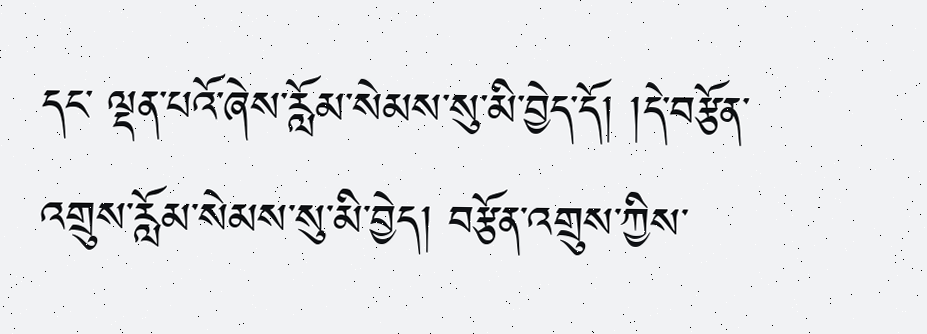དང་ ལྡན་པའོ་ཞེས་རློམ་སེམས་སུ་མི་བྱེད་དོ། །དེ་བརྩོན་འགྲུས་རློམ་སེམས་སུ་མི་བྱེད། བརྩོན་འགྲུས་ཀྱིས་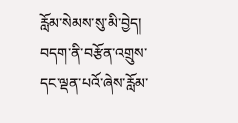རློམ་སེམས་སུ་མི་བྱེད། བདག་ནི་བརྩོན་འགྲུས་དང་ལྡན་པའོ་ཞེས་རློམ་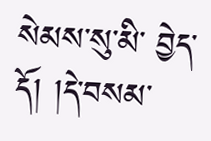སེམས་སུ་མི་ བྱེད་དོ། །དེ་བསམ་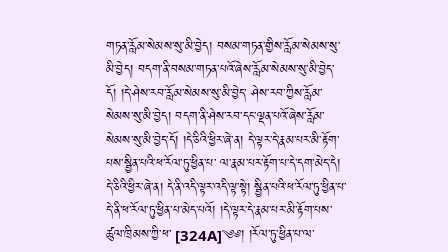གཏན་རློམ་སེམས་སུ་མི་བྱེད། བསམ་གཏན་གྱིས་རློམ་སེམས་སུ་མི་བྱེད། བདག་ནི་བསམ་གཏན་པའོ་ཞེས་རློམ་སེམས་སུ་མི་བྱེད་དོ། །དེ་ཤེས་རབ་རློམ་སེམས་སུ་མི་བྱེད་ ཤེས་རབ་ཀྱིས་རློམ་སེམས་སུ་མི་བྱེད། བདག་ནི་ཤེས་རབ་དང་ལྡན་པའོ་ཞེས་རློམ་སེམས་སུ་མི་བྱེད་དོ། །དེ་ཅིའི་ཕྱིར་ཞེ་ན། དེ་ལྟར་དེ་རྣམ་པར་མི་རྟོག་པས་སྦྱིན་པའི་ཕ་རོལ་ཏུ་ཕྱིན་པ་ ལ་རྣམ་པར་རྟོག་པ་དེ་དག་མེད་དེ། དེ་ཅིའི་ཕྱིར་ཞེ་ན། དེ་ནི་འདི་ལྟར་འདི་ལྟ་སྟེ། སྦྱིན་པའི་ཕ་རོལ་ཏུ་ཕྱིན་པ་དེ་ནི་ཕ་རོལ་ཏུ་ཕྱིན་པ་མེད་པའོ། །དེ་ལྟར་དེ་རྣམ་པར་མི་རྟོག་པས་ཚུལ་ཁྲིམས་ཀྱི་ཕ་ [324A]༄༅། །རོལ་ཏུ་ཕྱིན་པ་ལ་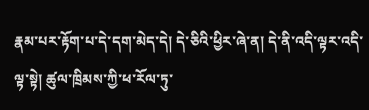རྣམ་པར་རྟོག་པ་དེ་དག་མེད་དེ། དེ་ཅིའི་ཕྱིར་ཞེ་ན། དེ་ནི་འདི་ལྟར་འདི་ལྟ་སྟེ། ཚུལ་ཁྲིམས་ཀྱི་ཕ་རོལ་ཏུ་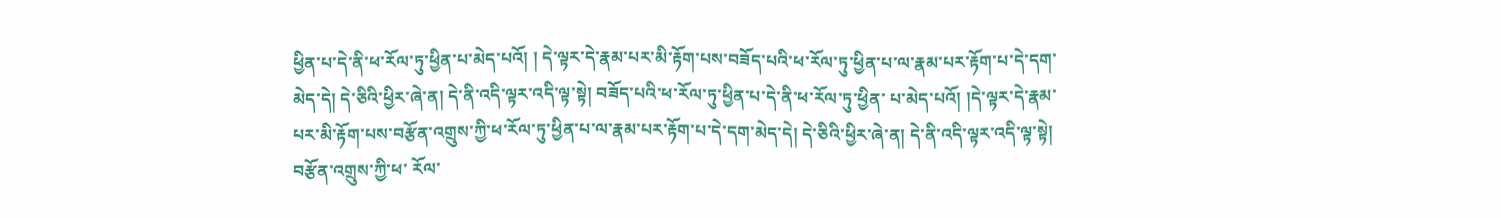ཕྱིན་པ་དེ་ནི་ཕ་རོལ་ཏུ་ཕྱིན་པ་མེད་པའོ། ། དེ་ལྟར་དེ་རྣམ་པར་མི་རྟོག་པས་བཟོད་པའི་ཕ་རོལ་ཏུ་ཕྱིན་པ་ལ་རྣམ་པར་རྟོག་པ་དེ་དག་མེད་དེ། དེ་ཅིའི་ཕྱིར་ཞེ་ན། དེ་ནི་འདི་ལྟར་འདི་ལྟ་སྟེ། བཟོད་པའི་ཕ་རོལ་ཏུ་ཕྱིན་པ་དེ་ནི་ཕ་རོལ་ཏུ་ཕྱིན་ པ་མེད་པའོ། །དེ་ལྟར་དེ་རྣམ་པར་མི་རྟོག་པས་བརྩོན་འགྲུས་ཀྱི་ཕ་རོལ་ཏུ་ཕྱིན་པ་ལ་རྣམ་པར་རྟོག་པ་དེ་དག་མེད་དེ། དེ་ཅིའི་ཕྱིར་ཞེ་ན། དེ་ནི་འདི་ལྟར་འདི་ལྟ་སྟེ། བརྩོན་འགྲུས་ཀྱི་ཕ་ རོལ་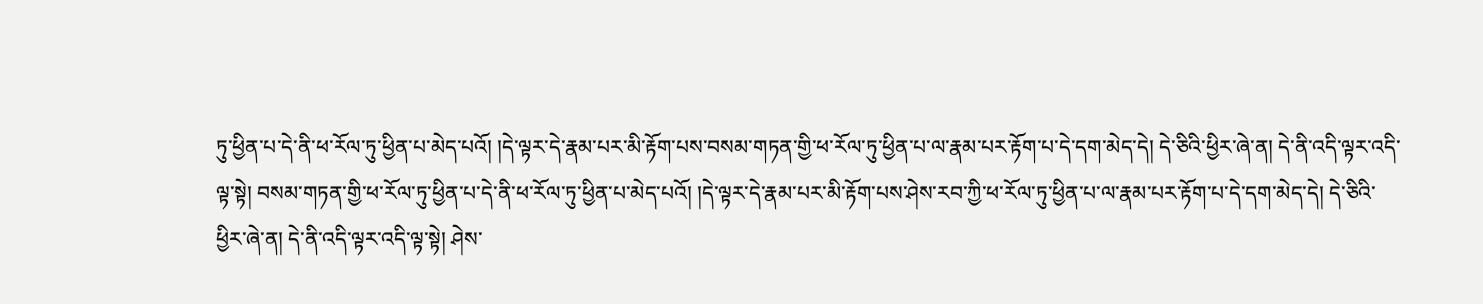ཏུ་ཕྱིན་པ་དེ་ནི་ཕ་རོལ་ཏུ་ཕྱིན་པ་མེད་པའོ། །དེ་ལྟར་དེ་རྣམ་པར་མི་རྟོག་པས་བསམ་གཏན་གྱི་ཕ་རོལ་ཏུ་ཕྱིན་པ་ལ་རྣམ་པར་རྟོག་པ་དེ་དག་མེད་དེ། དེ་ཅིའི་ཕྱིར་ཞེ་ན། དེ་ནི་འདི་ལྟར་འདི་ ལྟ་སྟེ། བསམ་གཏན་གྱི་ཕ་རོལ་ཏུ་ཕྱིན་པ་དེ་ནི་ཕ་རོལ་ཏུ་ཕྱིན་པ་མེད་པའོ། །དེ་ལྟར་དེ་རྣམ་པར་མི་རྟོག་པས་ཤེས་རབ་ཀྱི་ཕ་རོལ་ཏུ་ཕྱིན་པ་ལ་རྣམ་པར་རྟོག་པ་དེ་དག་མེད་དེ། དེ་ཅིའི་ ཕྱིར་ཞེ་ན། དེ་ནི་འདི་ལྟར་འདི་ལྟ་སྟེ། ཤེས་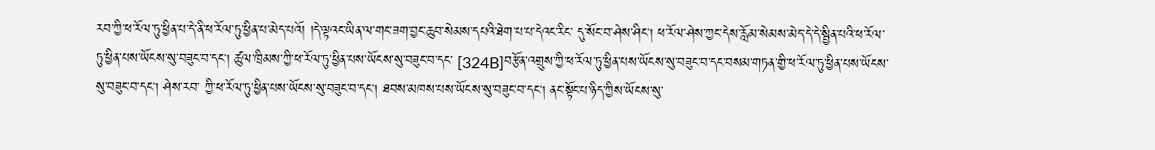རབ་ཀྱི་ཕ་རོལ་ཏུ་ཕྱིན་པ་དེ་ནི་ཕ་རོལ་ཏུ་ཕྱིན་པ་མེད་པའོ། །དེ་ལྟའང་ཡིན་ལ་གང་ཟག་བྱང་ཆུབ་སེམས་དཔའི་ཐེག་པ་པ་དེའང་རིང་ དུ་སོང་བ་ཤེས་ཤིང། ཕ་རོལ་ཤེས་ཀྱང་དེས་རློམ་སེམས་མེད་དེ་དེ་སྦྱིན་པའི་ཕ་རོལ་ཏུ་ཕྱིན་པས་ཡོངས་སུ་བཟུང་བ་དང། ཚུལ་ཁྲིམས་ཀྱི་ཕ་རོལ་ཏུ་ཕྱིན་པས་ཡོངས་སུ་བཟུང་བ་དང་ [324B]བརྩོན་འགྲུས་ཀྱི་ཕ་རོལ་ཏུ་ཕྱིན་པས་ཡོངས་སུ་བཟུང་བ་དང་བསམ་གཏན་གྱི་ཕ་རོལ་ཏུ་ཕྱིན་པས་ཡོངས་སུ་བཟུང་བ་དང། ཤེས་རབ་ ཀྱི་ཕ་རོལ་ཏུ་ཕྱིན་པས་ཡོངས་སུ་བཟུང་བ་དང། ཐབས་མཁས་པས་ཡོངས་སུ་བཟུང་བ་དང། ནང་སྟོང་པ་ཉིད་ཀྱིས་ཡོངས་སུ་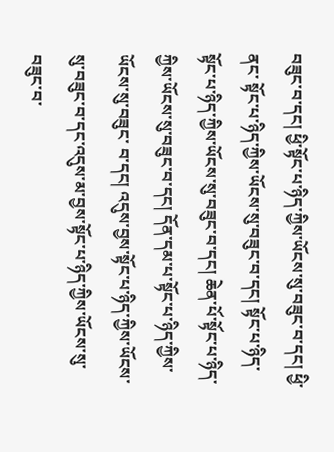བཟུང་བ་དང། ཕྱི་སྟོང་པ་ཉིད་ཀྱིས་ཡོངས་སུ་བཟུང་བ་དང། ཕྱི་ནང་ སྟོང་པ་ཉིད་ཀྱིས་ཡོངས་སུ་བཟུང་བ་དང། སྟོང་པ་ཉིད་སྟོང་པ་ཉིད་ཀྱིས་ཡོངས་སུ་བཟུང་བ་དང། ཆེན་པོ་སྟོང་པ་ཉིད་ཀྱིས་ཡོངས་སུ་བཟུང་བ་དང། དོན་དམ་པ་སྟོང་པ་ཉིད་ཀྱིས་ཡོངས་སུ་བཟུང་ བ་དང། འདུས་བྱས་སྟོང་པ་ཉིད་ཀྱིས་ཡོངས་སུ་བཟུང་བ་དང་འདུས་མ་བྱས་སྟོང་པ་ཉིད་ཀྱིས་ཡོངས་སུ་བཟུང་བ་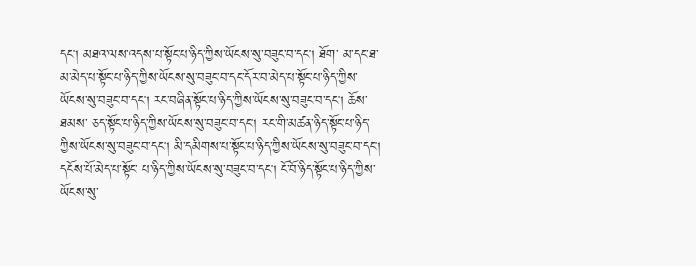དང། མཐའ་ལས་འདས་པ་སྟོང་པ་ཉིད་ཀྱིས་ཡོངས་སུ་བཟུང་བ་དང། ཐོག་ མ་དང་ཐ་མ་མེད་པ་སྟོང་པ་ཉིད་ཀྱིས་ཡོངས་སུ་བཟུང་བ་དང་དོར་བ་མེད་པ་སྟོང་པ་ཉིད་ཀྱིས་ཡོངས་སུ་བཟུང་བ་དང། རང་བཞིན་སྟོང་པ་ཉིད་ཀྱིས་ཡོངས་སུ་བཟུང་བ་དང། ཆོས་ཐམས་ ཅད་སྟོང་པ་ཉིད་ཀྱིས་ཡོངས་སུ་བཟུང་བ་དང། རང་གི་མཚན་ཉིད་སྟོང་པ་ཉིད་ཀྱིས་ཡོངས་སུ་བཟུང་བ་དང། མི་དམིགས་པ་སྟོང་པ་ཉིད་ཀྱིས་ཡོངས་སུ་བཟུང་བ་དང། དངོས་པོ་མེད་པ་སྟོང་ པ་ཉིད་ཀྱིས་ཡོངས་སུ་བཟུང་བ་དང། ངོ་བོ་ཉིད་སྟོང་པ་ཉིད་ཀྱིས་ཡོངས་སུ་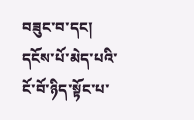བཟུང་བ་དང། དངོས་པོ་མེད་པའི་ངོ་བོ་ཉིད་སྟོང་པ་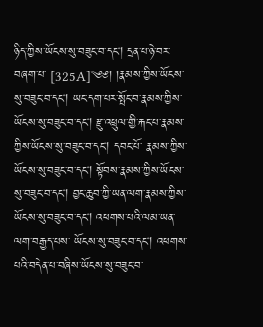ཉིད་ཀྱིས་ཡོངས་སུ་བཟུང་བ་དང། དྲན་པ་ཉེ་བར་བཞག་པ་ [325A]༄༅། །རྣམས་ཀྱིས་ཡོངས་སུ་བཟུང་བ་དང། ཡང་དག་པར་སྤོང་བ་རྣམས་ཀྱིས་ཡོངས་སུ་བཟུང་བ་དང། རྫུ་འཕྲུལ་གྱི་རྐང་པ་རྣམས་ཀྱིས་ཡོངས་སུ་བཟུང་བ་དང། དབང་པོ་ རྣམས་ཀྱིས་ཡོངས་སུ་བཟུང་བ་དང། སྟོབས་རྣམས་ཀྱིས་ཡོངས་སུ་བཟུང་བ་དང། བྱང་ཆུབ་ཀྱི་ཡན་ལག་རྣམས་ཀྱིས་ཡོངས་སུ་བཟུང་བ་དང། འཕགས་པའི་ལམ་ཡན་ལག་བརྒྱད་པས་ ཡོངས་སུ་བཟུང་བ་དང། འཕགས་པའི་བདེན་པ་བཞིས་ཡོངས་སུ་བཟུང་བ་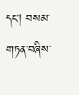དང། བསམ་གཏན་བཞིས་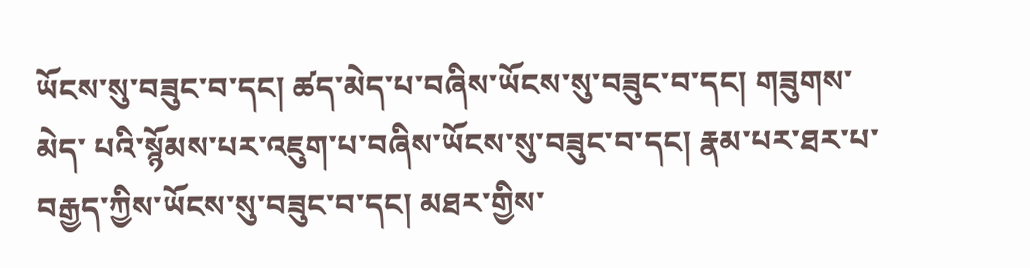ཡོངས་སུ་བཟུང་བ་དང། ཚད་མེད་པ་བཞིས་ཡོངས་སུ་བཟུང་བ་དང། གཟུགས་མེད་ པའི་སྙོམས་པར་འཇུག་པ་བཞིས་ཡོངས་སུ་བཟུང་བ་དང། རྣམ་པར་ཐར་པ་བརྒྱད་ཀྱིས་ཡོངས་སུ་བཟུང་བ་དང། མཐར་གྱིས་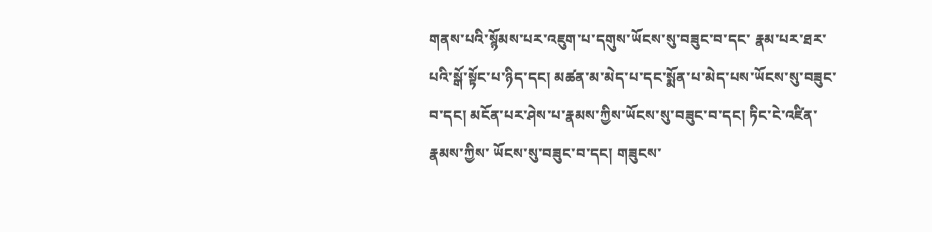གནས་པའི་སྙོམས་པར་འཇུག་པ་དགུས་ཡོངས་སུ་བཟུང་བ་དང་ རྣམ་པར་ཐར་པའི་སྒོ་སྟོང་པ་ཉིད་དང། མཚན་མ་མེད་པ་དང་སྨོན་པ་མེད་པས་ཡོངས་སུ་བཟུང་བ་དང། མངོན་པར་ཤེས་པ་རྣམས་ཀྱིས་ཡོངས་སུ་བཟུང་བ་དང། ཏིང་ངེ་འཛིན་རྣམས་ཀྱིས་ ཡོངས་སུ་བཟུང་བ་དང། གཟུངས་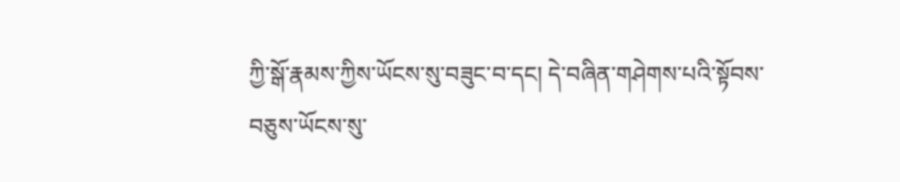ཀྱི་སྒོ་རྣམས་ཀྱིས་ཡོངས་སུ་བཟུང་བ་དང། དེ་བཞིན་གཤེགས་པའི་སྟོབས་བཅུས་ཡོངས་སུ་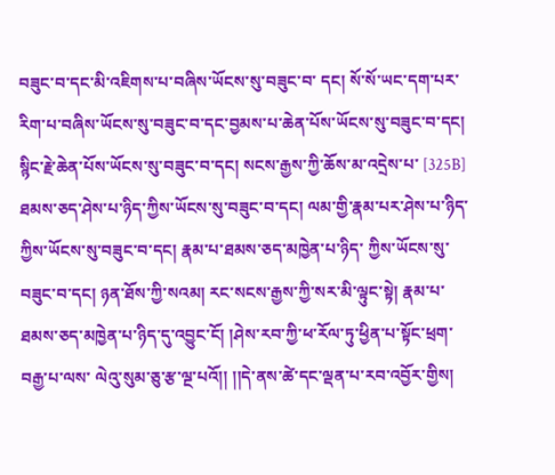བཟུང་བ་དང་མི་འཇིགས་པ་བཞིས་ཡོངས་སུ་བཟུང་བ་ དང། སོ་སོ་ཡང་དག་པར་རིག་པ་བཞིས་ཡོངས་སུ་བཟུང་བ་དང་བྱམས་པ་ཆེན་པོས་ཡོངས་སུ་བཟུང་བ་དང། སྙིང་རྗེ་ཆེན་པོས་ཡོངས་སུ་བཟུང་བ་དང། སངས་རྒྱས་ཀྱི་ཆོས་མ་འདྲེས་པ་ [325B] ཐམས་ཅད་ཤེས་པ་ཉིད་ཀྱིས་ཡོངས་སུ་བཟུང་བ་དང། ལམ་གྱི་རྣམ་པར་ཤེས་པ་ཉིད་ཀྱིས་ཡོངས་སུ་བཟུང་བ་དང། རྣམ་པ་ཐམས་ཅད་མཁྱེན་པ་ཉིད་ ཀྱིས་ཡོངས་སུ་བཟུང་བ་དང། ཉན་ཐོས་ཀྱི་སའམ། རང་སངས་རྒྱས་ཀྱི་སར་མི་ལྟུང་སྟེ། རྣམ་པ་ཐམས་ཅད་མཁྱེན་པ་ཉིད་དུ་འབྱུང་ངོ། །ཤེས་རབ་ཀྱི་ཕ་རོལ་ཏུ་ཕྱིན་པ་སྟོང་ཕྲག་བརྒྱ་པ་ལས་ ལེའུ་སུམ་ཅུ་རྩ་ལྔ་པའོ།། །།དེ་ནས་ཚེ་དང་ལྡན་པ་རབ་འབྱོར་གྱིས།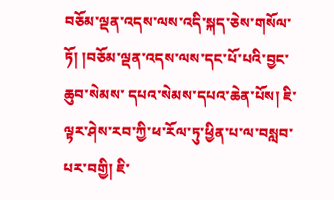བཅོམ་ལྡན་འདས་ལས་འདི་སྐད་ཅེས་གསོལ་ཏོ། །བཅོམ་ལྡན་འདས་ལས་དང་པོ་པའི་བྱང་ཆུབ་སེམས་ དཔའ་སེམས་དཔའ་ཆེན་པོས། ཇི་ལྟར་ཤེས་རབ་ཀྱི་ཕ་རོལ་ཏུ་ཕྱིན་པ་ལ་བསླབ་པར་བགྱི། ཇི་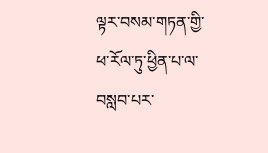ལྟར་བསམ་གཏན་གྱི་ཕ་རོལ་ཏུ་ཕྱིན་པ་ལ་བསླབ་པར་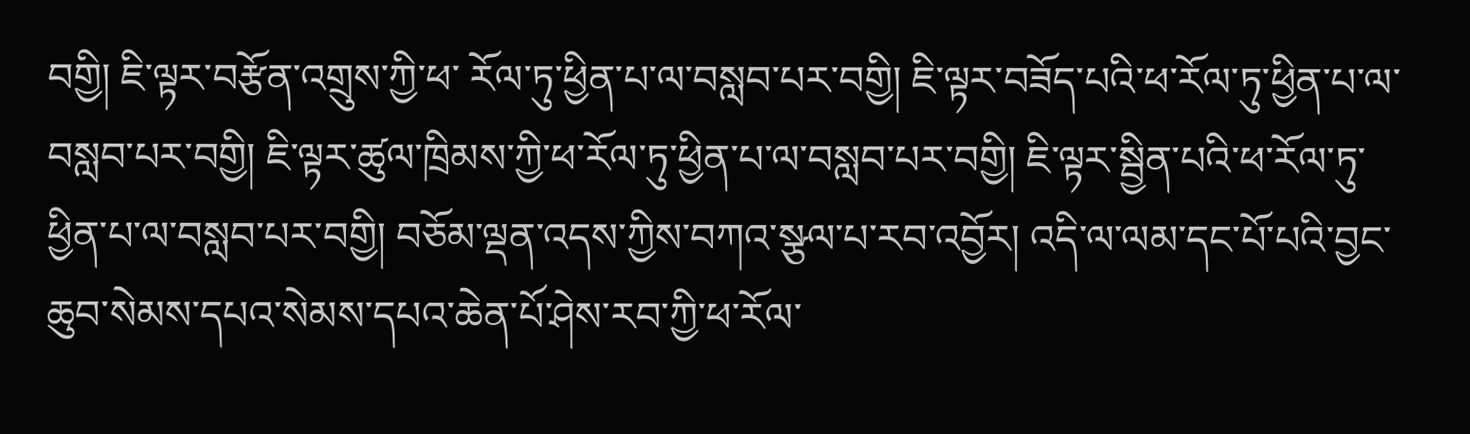བགྱི། ཇི་ལྟར་བརྩོན་འགྲུས་ཀྱི་ཕ་ རོལ་ཏུ་ཕྱིན་པ་ལ་བསླབ་པར་བགྱི། ཇི་ལྟར་བཟོད་པའི་ཕ་རོལ་ཏུ་ཕྱིན་པ་ལ་བསླབ་པར་བགྱི། ཇི་ལྟར་ཚུལ་ཁྲིམས་ཀྱི་ཕ་རོལ་ཏུ་ཕྱིན་པ་ལ་བསླབ་པར་བགྱི། ཇི་ལྟར་སྦྱིན་པའི་ཕ་རོལ་ཏུ་ ཕྱིན་པ་ལ་བསླབ་པར་བགྱི། བཅོམ་ལྡན་འདས་ཀྱིས་བཀའ་སྩལ་པ་རབ་འབྱོར། འདི་ལ་ལམ་དང་པོ་པའི་བྱང་ཆུབ་སེམས་དཔའ་སེམས་དཔའ་ཆེན་པོ་ཤེས་རབ་ཀྱི་ཕ་རོལ་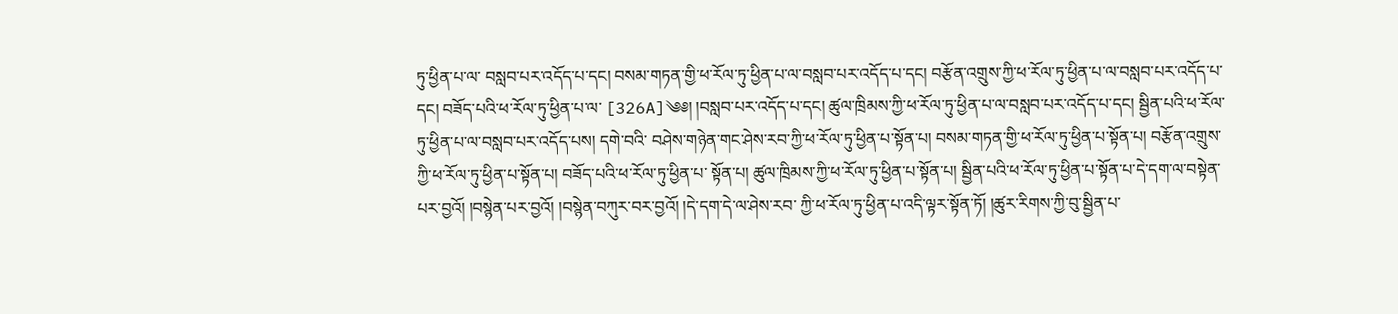ཏུ་ཕྱིན་པ་ལ་ བསླབ་པར་འདོད་པ་དང། བསམ་གཏན་གྱི་ཕ་རོལ་ཏུ་ཕྱིན་པ་ལ་བསླབ་པར་འདོད་པ་དང། བརྩོན་འགྲུས་ཀྱི་ཕ་རོལ་ཏུ་ཕྱིན་པ་ལ་བསླབ་པར་འདོད་པ་དང། བཟོད་པའི་ཕ་རོལ་ཏུ་ཕྱིན་པ་ལ་ [326A]༄༅། །བསླབ་པར་འདོད་པ་དང། ཚུལ་ཁྲིམས་ཀྱི་ཕ་རོལ་ཏུ་ཕྱིན་པ་ལ་བསླབ་པར་འདོད་པ་དང། སྦྱིན་པའི་ཕ་རོལ་ཏུ་ཕྱིན་པ་ལ་བསླབ་པར་འདོད་པས། དགེ་བའི་ བཤེས་གཉེན་གང་ཤེས་རབ་ཀྱི་ཕ་རོལ་ཏུ་ཕྱིན་པ་སྟོན་པ། བསམ་གཏན་གྱི་ཕ་རོལ་ཏུ་ཕྱིན་པ་སྟོན་པ། བརྩོན་འགྲུས་ཀྱི་ཕ་རོལ་ཏུ་ཕྱིན་པ་སྟོན་པ། བཟོད་པའི་ཕ་རོལ་ཏུ་ཕྱིན་པ་ སྟོན་པ། ཚུལ་ཁྲིམས་ཀྱི་ཕ་རོལ་ཏུ་ཕྱིན་པ་སྟོན་པ། སྦྱིན་པའི་ཕ་རོལ་ཏུ་ཕྱིན་པ་སྟོན་པ་དེ་དག་ལ་བསྟེན་པར་བྱའོ། །བསྙེན་པར་བྱའོ། །བསྙེན་བཀུར་བར་བྱའོ། །དེ་དག་དེ་ལ་ཤེས་རབ་ ཀྱི་ཕ་རོལ་ཏུ་ཕྱིན་པ་འདི་ལྟར་སྟོན་ཏོ། །ཚུར་རིགས་ཀྱི་བུ་སྦྱིན་པ་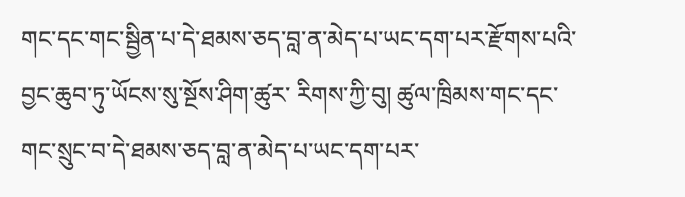གང་དང་གང་སྦྱིན་པ་དེ་ཐམས་ཅད་བླ་ན་མེད་པ་ཡང་དག་པར་རྫོགས་པའི་བྱང་ཆུབ་ཏུ་ཡོངས་སུ་སྔོས་ཤིག་ཚུར་ རིགས་ཀྱི་བུ། ཚུལ་ཁྲིམས་གང་དང་གང་སྲུང་བ་དེ་ཐམས་ཅད་བླ་ན་མེད་པ་ཡང་དག་པར་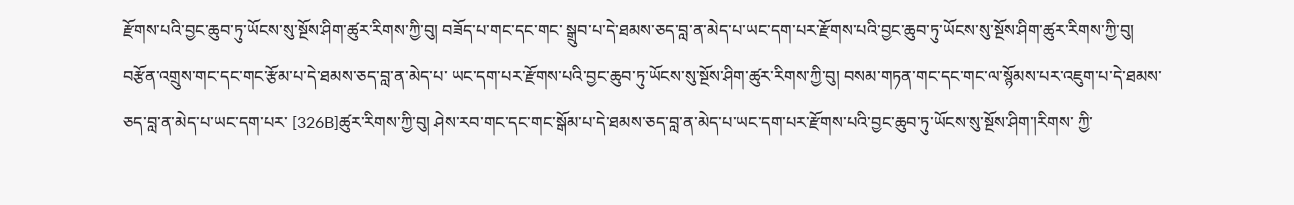རྫོགས་པའི་བྱང་ཆུབ་ཏུ་ཡོངས་སུ་སྔོས་ཤིག་ཚུར་རིགས་ཀྱི་བུ། བཟོད་པ་གང་དང་གང་ སྒྲུབ་པ་དེ་ཐམས་ཅད་བླ་ན་མེད་པ་ཡང་དག་པར་རྫོགས་པའི་བྱང་ཆུབ་ཏུ་ཡོངས་སུ་སྔོས་ཤིག་ཚུར་རིགས་ཀྱི་བུ། བརྩོན་འགྲུས་གང་དང་གང་རྩོམ་པ་དེ་ཐམས་ཅད་བླ་ན་མེད་པ་ ཡང་དག་པར་རྫོགས་པའི་བྱང་ཆུབ་ཏུ་ཡོངས་སུ་སྔོས་ཤིག་ཚུར་རིགས་ཀྱི་བུ། བསམ་གཏན་གང་དང་གང་ལ་སྙོམས་པར་འཇུག་པ་དེ་ཐམས་ཅད་བླ་ན་མེད་པ་ཡང་དག་པར་ [326B]ཚུར་རིགས་ཀྱི་བུ། ཤེས་རབ་གང་དང་གང་སྒོམ་པ་དེ་ཐམས་ཅད་བླ་ན་མེད་པ་ཡང་དག་པར་རྫོགས་པའི་བྱང་ཆུབ་ཏུ་ཡོངས་སུ་སྔོས་ཤིག་།རིགས་ ཀྱི་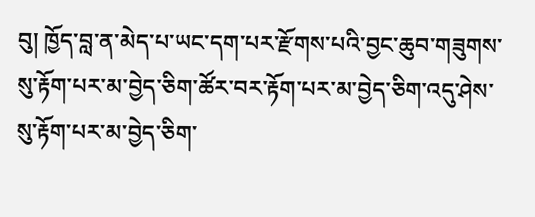བུ། ཁྱོད་བླ་ན་མེད་པ་ཡང་དག་པར་རྫོགས་པའི་བྱང་ཆུབ་གཟུགས་སུ་རྟོག་པར་མ་བྱེད་ཅིག་ཚོར་བར་རྟོག་པར་མ་བྱེད་ཅིག་འདུ་ཤེས་སུ་རྟོག་པར་མ་བྱེད་ཅིག་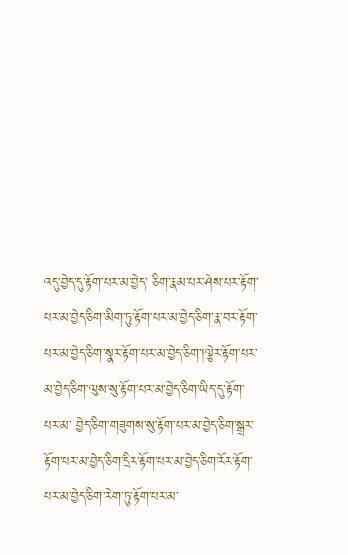འདུ་བྱེད་དུ་རྟོག་པར་མ་བྱེད་ ཅིག་རྣམ་པར་ཤེས་པར་རྟོག་པར་མ་བྱེད་ཅིག་མིག་ཏུ་རྟོག་པར་མ་བྱེད་ཅིག་རྣ་བར་རྟོག་པར་མ་བྱེད་ཅིག་སྣར་རྟོག་པར་མ་བྱེད་ཅིག་།ལྕེར་རྟོག་པར་མ་བྱེད་ཅིག་ལུས་སུ་རྟོག་པར་མ་བྱེད་ཅིག་ཡིད་དུ་རྟོག་པར་མ་ བྱེད་ཅིག་གཟུགས་སུ་རྟོག་པར་མ་བྱེད་ཅིག་སྒྲར་རྟོག་པར་མ་བྱེད་ཅིག་དྲིར་རྟོག་པར་མ་བྱེད་ཅིག་རོར་རྟོག་པར་མ་བྱེད་ཅིག་རེག་ཏུ་རྟོག་པར་མ་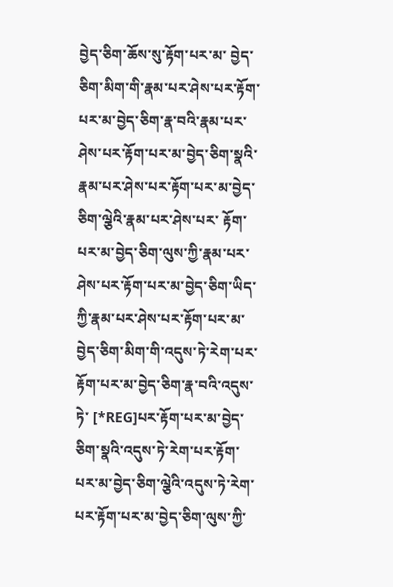བྱེད་ཅིག་ཆོས་སུ་རྟོག་པར་མ་ བྱེད་ཅིག་མིག་གི་རྣམ་པར་ཤེས་པར་རྟོག་པར་མ་བྱེད་ཅིག་རྣ་བའི་རྣམ་པར་ཤེས་པར་རྟོག་པར་མ་བྱེད་ཅིག་སྣའི་རྣམ་པར་ཤེས་པར་རྟོག་པར་མ་བྱེད་ཅིག་ལྕེའི་རྣམ་པར་ཤེས་པར་ རྟོག་པར་མ་བྱེད་ཅིག་ལུས་ཀྱི་རྣམ་པར་ཤེས་པར་རྟོག་པར་མ་བྱེད་ཅིག་ཡིད་ཀྱི་རྣམ་པར་ཤེས་པར་རྟོག་པར་མ་བྱེད་ཅིག་མིག་གི་འདུས་ཏེ་རེག་པར་རྟོག་པར་མ་བྱེད་ཅིག་རྣ་བའི་འདུས་ཏེ་ [*REG]པར་རྟོག་པར་མ་བྱེད་ཅིག་སྣའི་འདུས་ཏེ་རེག་པར་རྟོག་པར་མ་བྱེད་ཅིག་ལྕེའི་འདུས་ཏེ་རེག་པར་རྟོག་པར་མ་བྱེད་ཅིག་ལུས་ཀྱི་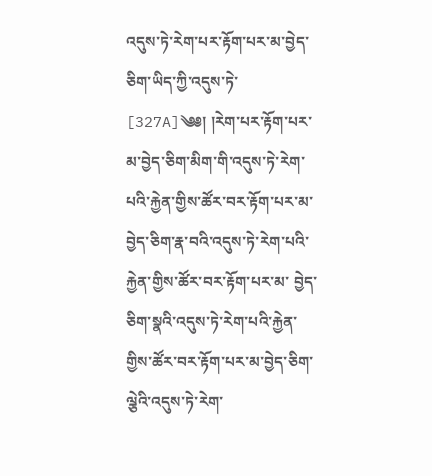འདུས་ཏེ་རེག་པར་རྟོག་པར་མ་བྱེད་ཅིག་ཡིད་ཀྱི་འདུས་ཏེ་ [327A]༄༅། །རེག་པར་རྟོག་པར་མ་བྱེད་ཅིག་མིག་གི་འདུས་ཏེ་རེག་པའི་རྐྱེན་གྱིས་ཚོར་བར་རྟོག་པར་མ་བྱེད་ཅིག་རྣ་བའི་འདུས་ཏེ་རེག་པའི་རྐྱེན་གྱིས་ཚོར་བར་རྟོག་པར་མ་ བྱེད་ཅིག་སྣའི་འདུས་ཏེ་རེག་པའི་རྐྱེན་གྱིས་ཚོར་བར་རྟོག་པར་མ་བྱེད་ཅིག་ལྕེའི་འདུས་ཏེ་རེག་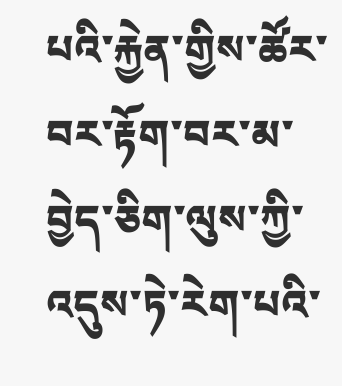པའི་རྐྱེན་གྱིས་ཚོར་བར་རྟོག་བར་མ་བྱེད་ཅིག་ལུས་ཀྱི་འདུས་ཏེ་རེག་པའི་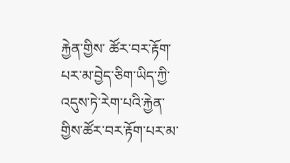རྐྱེན་གྱིས་ ཚོར་བར་རྟོག་པར་མ་བྱེད་ཅིག་ཡིད་ཀྱི་འདུས་ཏེ་རེག་པའི་རྐྱེན་གྱིས་ཚོར་བར་རྟོག་པར་མ་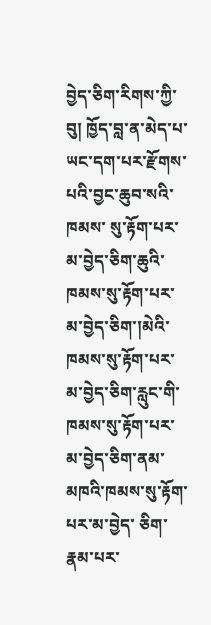བྱེད་ཅིག་རིགས་ཀྱི་བུ། ཁྱོད་བླ་ན་མེད་པ་ཡང་དག་པར་རྫོགས་པའི་བྱང་ཆུབ་སའི་ཁམས་ སུ་རྟོག་པར་མ་བྱེད་ཅིག་ཆུའི་ཁམས་སུ་རྟོག་པར་མ་བྱེད་ཅིག་།མེའི་ཁམས་སུ་རྟོག་པར་མ་བྱེད་ཅིག་རླུང་གི་ཁམས་སུ་རྟོག་པར་མ་བྱེད་ཅིག་ནམ་མཁའི་ཁམས་སུ་རྟོག་པར་མ་བྱེད་ ཅིག་རྣམ་པར་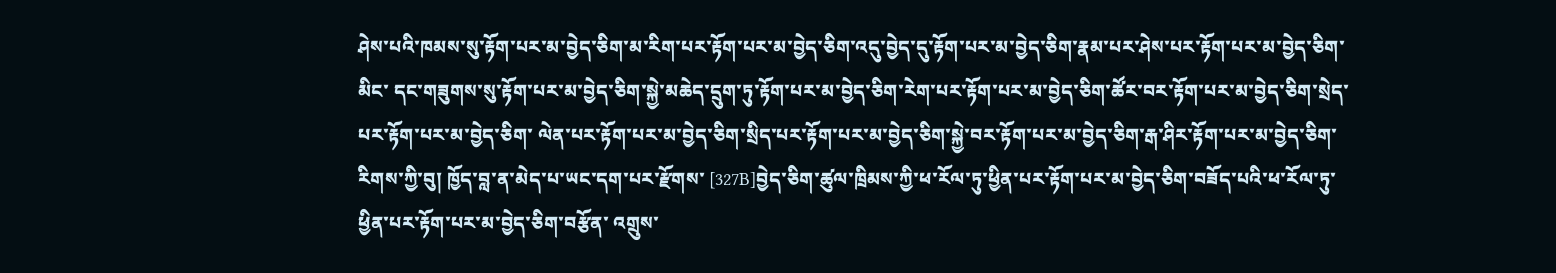ཤེས་པའི་ཁམས་སུ་རྟོག་པར་མ་བྱེད་ཅིག་མ་རིག་པར་རྟོག་པར་མ་བྱེད་ཅིག་འདུ་བྱེད་དུ་རྟོག་པར་མ་བྱེད་ཅིག་རྣམ་པར་ཤེས་པར་རྟོག་པར་མ་བྱེད་ཅིག་མིང་ དང་གཟུགས་སུ་རྟོག་པར་མ་བྱེད་ཅིག་སྐྱེ་མཆེད་དྲུག་ཏུ་རྟོག་པར་མ་བྱེད་ཅིག་རེག་པར་རྟོག་པར་མ་བྱེད་ཅིག་ཚོར་བར་རྟོག་པར་མ་བྱེད་ཅིག་སྲེད་པར་རྟོག་པར་མ་བྱེད་ཅིག་ ལེན་པར་རྟོག་པར་མ་བྱེད་ཅིག་སྲིད་པར་རྟོག་པར་མ་བྱེད་ཅིག་སྐྱེ་བར་རྟོག་པར་མ་བྱེད་ཅིག་རྒ་ཤིར་རྟོག་པར་མ་བྱེད་ཅིག་རིགས་ཀྱི་བུ། ཁྱོད་བླ་ན་མེད་པ་ཡང་དག་པར་རྫོགས་ [327B]བྱེད་ཅིག་ཚུལ་ཁྲིམས་ཀྱི་ཕ་རོལ་ཏུ་ཕྱིན་པར་རྟོག་པར་མ་བྱེད་ཅིག་བཟོད་པའི་ཕ་རོལ་ཏུ་ཕྱིན་པར་རྟོག་པར་མ་བྱེད་ཅིག་བརྩོན་ འགྲུས་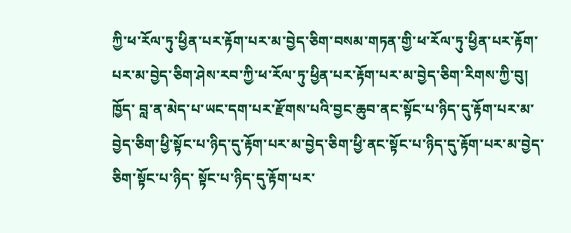ཀྱི་ཕ་རོལ་ཏུ་ཕྱིན་པར་རྟོག་པར་མ་བྱེད་ཅིག་བསམ་གཏན་གྱི་ཕ་རོལ་ཏུ་ཕྱིན་པར་རྟོག་པར་མ་བྱེད་ཅིག་ཤེས་རབ་ཀྱི་ཕ་རོལ་ཏུ་ཕྱིན་པར་རྟོག་པར་མ་བྱེད་ཅིག་རིགས་ཀྱི་བུ། ཁྱོད་ བླ་ན་མེད་པ་ཡང་དག་པར་རྫོགས་པའི་བྱང་ཆུབ་ནང་སྟོང་པ་ཉིད་དུ་རྟོག་པར་མ་བྱེད་ཅིག་ཕྱི་སྟོང་པ་ཉིད་དུ་རྟོག་པར་མ་བྱེད་ཅིག་ཕྱི་ནང་སྟོང་པ་ཉིད་དུ་རྟོག་པར་མ་བྱེད་ཅིག་སྟོང་པ་ཉིད་ སྟོང་པ་ཉིད་དུ་རྟོག་པར་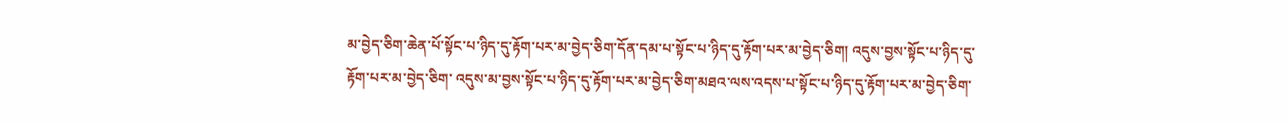མ་བྱེད་ཅིག་ཆེན་པོ་སྟོང་པ་ཉིད་དུ་རྟོག་པར་མ་བྱེད་ཅིག་དོན་དམ་པ་སྟོང་པ་ཉིད་དུ་རྟོག་པར་མ་བྱེད་ཅིག། འདུས་བྱས་སྟོང་པ་ཉིད་དུ་རྟོག་པར་མ་བྱེད་ཅིག་ འདུས་མ་བྱས་སྟོང་པ་ཉིད་དུ་རྟོག་པར་མ་བྱེད་ཅིག་མཐའ་ལས་འདས་པ་སྟོང་པ་ཉིད་དུ་རྟོག་པར་མ་བྱེད་ཅིག་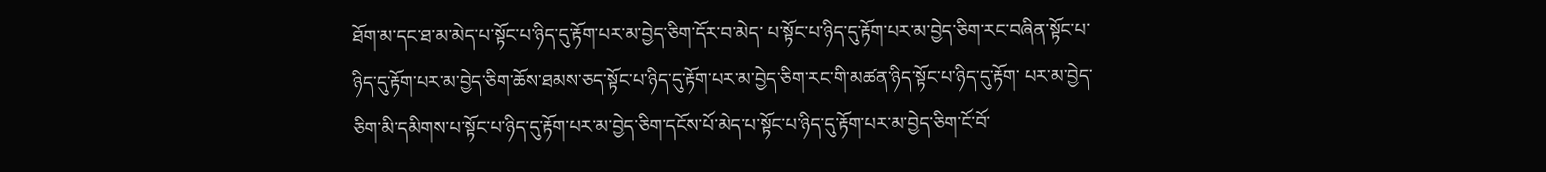ཐོག་མ་དང་ཐ་མ་མེད་པ་སྟོང་པ་ཉིད་དུ་རྟོག་པར་མ་བྱེད་ཅིག་དོར་བ་མེད་ པ་སྟོང་པ་ཉིད་དུ་རྟོག་པར་མ་བྱེད་ཅིག་རང་བཞིན་སྟོང་པ་ཉིད་དུ་རྟོག་པར་མ་བྱེད་ཅིག་ཆོས་ཐམས་ཅད་སྟོང་པ་ཉིད་དུ་རྟོག་པར་མ་བྱེད་ཅིག་རང་གི་མཚན་ཉིད་སྟོང་པ་ཉིད་དུ་རྟོག་ པར་མ་བྱེད་ཅིག་མི་དམིགས་པ་སྟོང་པ་ཉིད་དུ་རྟོག་པར་མ་བྱེད་ཅིག་དངོས་པོ་མེད་པ་སྟོང་པ་ཉིད་དུ་རྟོག་པར་མ་བྱེད་ཅིག་ངོ་བོ་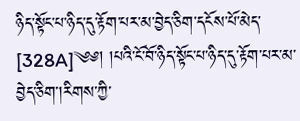ཉིད་སྟོང་པ་ཉིད་དུ་རྟོག་པར་མ་བྱེད་ཅིག་དངོས་པོ་མེད་ [328A]༄༅། །པའི་ངོ་བོ་ཉིད་སྟོང་པ་ཉིད་དུ་རྟོག་པར་མ་བྱེད་ཅིག་།རིགས་ཀྱི་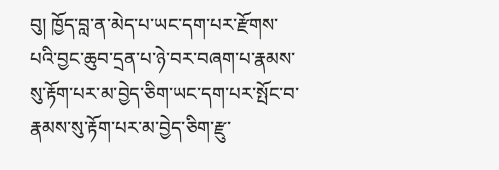བུ། ཁྱོད་བླ་ན་མེད་པ་ཡང་དག་པར་རྫོགས་པའི་བྱང་ཆུབ་དྲན་པ་ཉེ་བར་བཞག་པ་རྣམས་ སུ་རྟོག་པར་མ་བྱེད་ཅིག་ཡང་དག་པར་སྤོང་བ་རྣམས་སུ་རྟོག་པར་མ་བྱེད་ཅིག་རྫུ་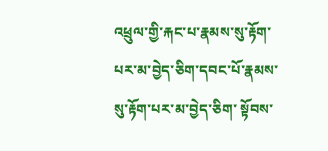འཕྲུལ་གྱི་རྐང་པ་རྣམས་སུ་རྟོག་པར་མ་བྱེད་ཅིག་དབང་པོ་རྣམས་སུ་རྟོག་པར་མ་བྱེད་ཅིག་ སྟོབས་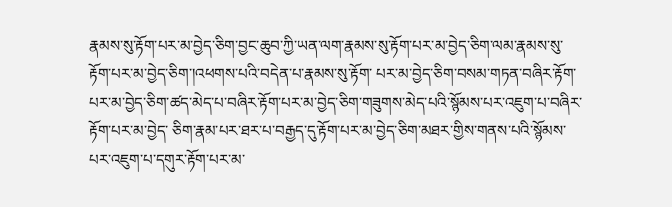རྣམས་སུ་རྟོག་པར་མ་བྱེད་ཅིག་བྱང་ཆུབ་ཀྱི་ཡན་ལག་རྣམས་སུ་རྟོག་པར་མ་བྱེད་ཅིག་ལམ་རྣམས་སུ་རྟོག་པར་མ་བྱེད་ཅིག་།འཕགས་པའི་བདེན་པ་རྣམས་སུ་རྟོག་ པར་མ་བྱེད་ཅིག་བསམ་གཏན་བཞིར་རྟོག་པར་མ་བྱེད་ཅིག་ཚད་མེད་པ་བཞིར་རྟོག་པར་མ་བྱེད་ཅིག་གཟུགས་མེད་པའི་སྙོམས་པར་འཇུག་པ་བཞིར་རྟོག་པར་མ་བྱེད་ ཅིག་རྣམ་པར་ཐར་པ་བརྒྱད་དུ་རྟོག་པར་མ་བྱེད་ཅིག་མཐར་གྱིས་གནས་པའི་སྙོམས་པར་འཇུག་པ་དགུར་རྟོག་པར་མ་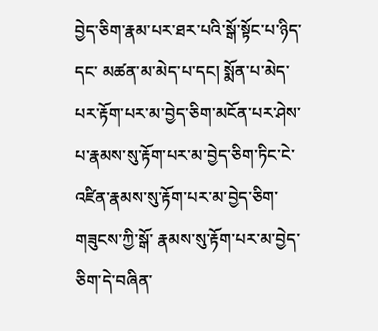བྱེད་ཅིག་རྣམ་པར་ཐར་པའི་སྒོ་སྟོང་པ་ཉིད་དང་ མཚན་མ་མེད་པ་དང། སྨོན་པ་མེད་པར་རྟོག་པར་མ་བྱེད་ཅིག་མངོན་པར་ཤེས་པ་རྣམས་སུ་རྟོག་པར་མ་བྱེད་ཅིག་ཏིང་ངེ་འཛིན་རྣམས་སུ་རྟོག་པར་མ་བྱེད་ཅིག་གཟུངས་ཀྱི་སྒོ་ རྣམས་སུ་རྟོག་པར་མ་བྱེད་ཅིག་དེ་བཞིན་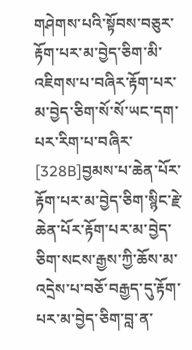གཤེགས་པའི་སྟོབས་བཅུར་རྟོག་པར་མ་བྱེད་ཅིག་མི་འཇིགས་པ་བཞིར་རྟོག་པར་མ་བྱེད་ཅིག་སོ་སོ་ཡང་དག་པར་རིག་པ་བཞིར་ [328B]བྱམས་པ་ཆེན་པོར་རྟོག་པར་མ་བྱེད་ཅིག་སྙིང་རྗེ་ཆེན་པོར་རྟོག་པར་མ་བྱེད་ཅིག་སངས་རྒྱས་ཀྱི་ཆོས་མ་འདྲེས་པ་བཅོ་བརྒྱད་དུ་རྟོག་པར་མ་བྱེད་ཅིག་བླ་ན་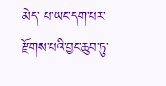མེད་ པ་ཡང་དག་པར་རྫོགས་པའི་བྱང་ཆུབ་ཏུ་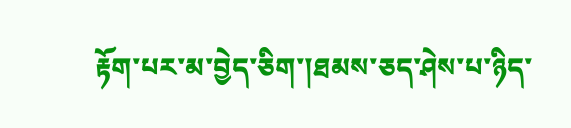རྟོག་པར་མ་བྱེད་ཅིག་།ཐམས་ཅད་ཤེས་པ་ཉིད་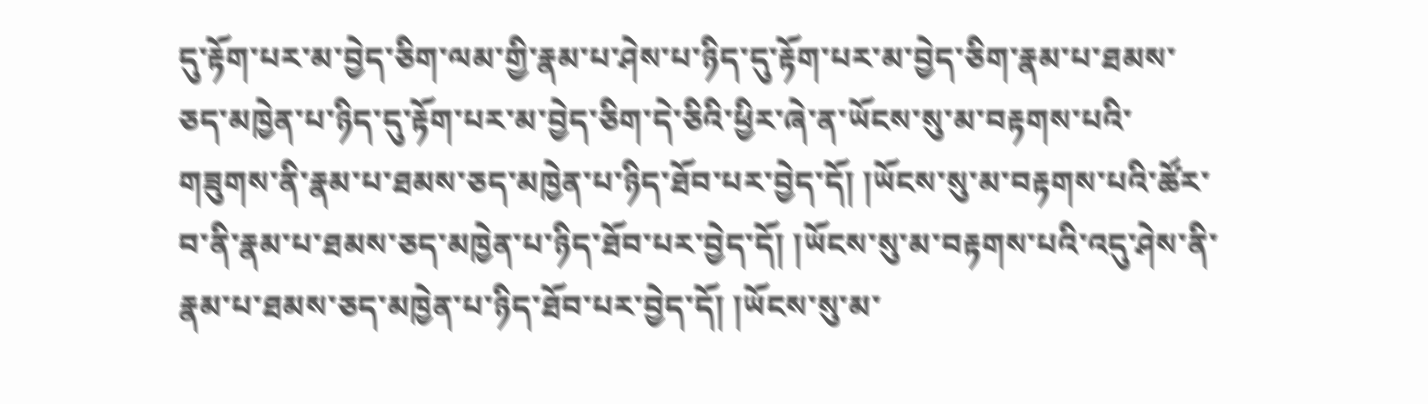དུ་རྟོག་པར་མ་བྱེད་ཅིག་ལམ་གྱི་རྣམ་པ་ཤེས་པ་ཉིད་དུ་རྟོག་པར་མ་བྱེད་ཅིག་རྣམ་པ་ཐམས་ ཅད་མཁྱེན་པ་ཉིད་དུ་རྟོག་པར་མ་བྱེད་ཅིག་དེ་ཅིའི་ཕྱིར་ཞེ་ན་ཡོངས་སུ་མ་བརྟགས་པའི་གཟུགས་ནི་རྣམ་པ་ཐམས་ཅད་མཁྱེན་པ་ཉིད་ཐོབ་པར་བྱེད་དོ། །ཡོངས་སུ་མ་བརྟགས་པའི་ཚོར་ བ་ནི་རྣམ་པ་ཐམས་ཅད་མཁྱེན་པ་ཉིད་ཐོབ་པར་བྱེད་དོ། །ཡོངས་སུ་མ་བརྟགས་པའི་འདུ་ཤེས་ནི་རྣམ་པ་ཐམས་ཅད་མཁྱེན་པ་ཉིད་ཐོབ་པར་བྱེད་དོ། །ཡོངས་སུ་མ་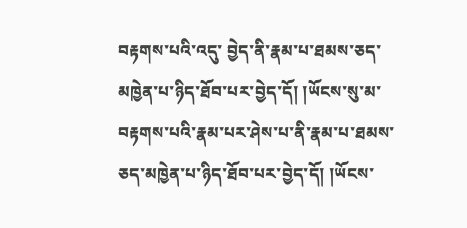བརྟགས་པའི་འདུ་ བྱེད་ནི་རྣམ་པ་ཐམས་ཅད་མཁྱེན་པ་ཉིད་ཐོབ་པར་བྱེད་དོ། །ཡོངས་སུ་མ་བརྟགས་པའི་རྣམ་པར་ཤེས་པ་ནི་རྣམ་པ་ཐམས་ཅད་མཁྱེན་པ་ཉིད་ཐོབ་པར་བྱེད་དོ། །ཡོངས་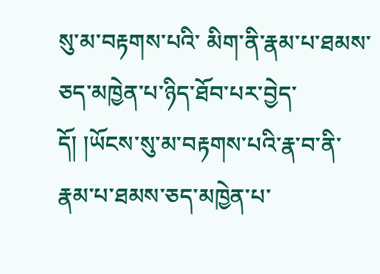སུ་མ་བརྟགས་པའི་ མིག་ནི་རྣམ་པ་ཐམས་ཅད་མཁྱེན་པ་ཉིད་ཐོབ་པར་བྱེད་དོ། །ཡོངས་སུ་མ་བརྟགས་པའི་རྣ་བ་ནི་རྣམ་པ་ཐམས་ཅད་མཁྱེན་པ་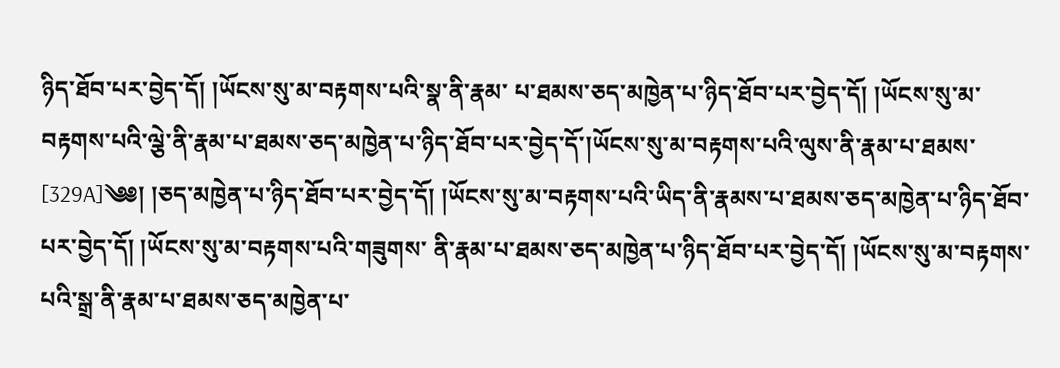ཉིད་ཐོབ་པར་བྱེད་དོ། །ཡོངས་སུ་མ་བརྟགས་པའི་སྣ་ནི་རྣམ་ པ་ཐམས་ཅད་མཁྱེན་པ་ཉིད་ཐོབ་པར་བྱེད་དོ། །ཡོངས་སུ་མ་བརྟགས་པའི་ལྕེ་ནི་རྣམ་པ་ཐམས་ཅད་མཁྱེན་པ་ཉིད་ཐོབ་པར་བྱེད་དོ་།ཡོངས་སུ་མ་བརྟགས་པའི་ལུས་ནི་རྣམ་པ་ཐམས་ [329A]༄༅། །ཅད་མཁྱེན་པ་ཉིད་ཐོབ་པར་བྱེད་དོ། །ཡོངས་སུ་མ་བརྟགས་པའི་ཡིད་ནི་རྣམས་པ་ཐམས་ཅད་མཁྱེན་པ་ཉིད་ཐོབ་པར་བྱེད་དོ། །ཡོངས་སུ་མ་བརྟགས་པའི་གཟུགས་ ནི་རྣམ་པ་ཐམས་ཅད་མཁྱེན་པ་ཉིད་ཐོབ་པར་བྱེད་དོ། །ཡོངས་སུ་མ་བརྟགས་པའི་སྒྲ་ནི་རྣམ་པ་ཐམས་ཅད་མཁྱེན་པ་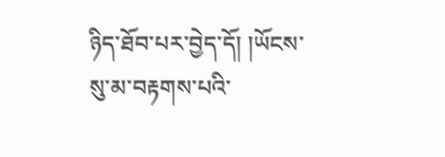ཉིད་ཐོབ་པར་བྱེད་དོ། །ཡོངས་སུ་མ་བརྟགས་པའི་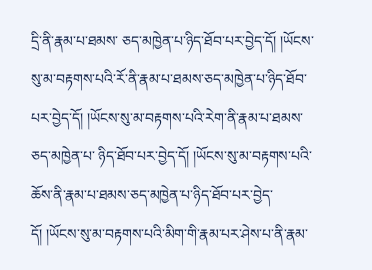དྲི་ནི་རྣམ་པ་ཐམས་ ཅད་མཁྱེན་པ་ཉིད་ཐོབ་པར་བྱེད་དོ། །ཡོངས་སུ་མ་བརྟགས་པའི་རོ་ནི་རྣམ་པ་ཐམས་ཅད་མཁྱེན་པ་ཉིད་ཐོབ་པར་བྱེད་དོ། །ཡོངས་སུ་མ་བརྟགས་པའི་རེག་ནི་རྣམ་པ་ཐམས་ཅད་མཁྱེན་པ་ ཉིད་ཐོབ་པར་བྱེད་དོ། །ཡོངས་སུ་མ་བརྟགས་པའི་ཆོས་ནི་རྣམ་པ་ཐམས་ཅད་མཁྱེན་པ་ཉིད་ཐོབ་པར་བྱེད་དོ། །ཡོངས་སུ་མ་བརྟགས་པའི་མིག་གི་རྣམ་པར་ཤེས་པ་ནི་རྣམ་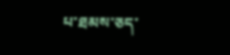པ་ཐམས་ཅད་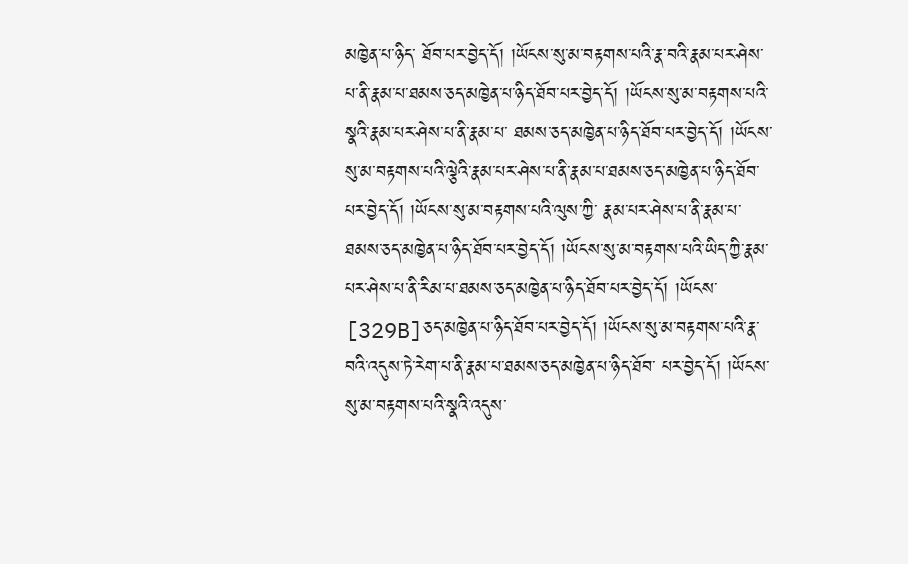མཁྱེན་པ་ཉིད་ ཐོབ་པར་བྱེད་དོ། །ཡོངས་སུ་མ་བརྟགས་པའི་རྣ་བའི་རྣམ་པར་ཤེས་པ་ནི་རྣམ་པ་ཐམས་ཅད་མཁྱེན་པ་ཉིད་ཐོབ་པར་བྱེད་དོ། །ཡོངས་སུ་མ་བརྟགས་པའི་སྣའི་རྣམ་པར་ཤེས་པ་ནི་རྣམ་པ་ ཐམས་ཅད་མཁྱེན་པ་ཉིད་ཐོབ་པར་བྱེད་དོ། །ཡོངས་སུ་མ་བརྟགས་པའི་ལྕེའི་རྣམ་པར་ཤེས་པ་ནི་རྣམ་པ་ཐམས་ཅད་མཁྱེན་པ་ཉིད་ཐོབ་པར་བྱེད་དོ། །ཡོངས་སུ་མ་བརྟགས་པའི་ལུས་ཀྱི་ རྣམ་པར་ཤེས་པ་ནི་རྣམ་པ་ཐམས་ཅད་མཁྱེན་པ་ཉིད་ཐོབ་པར་བྱེད་དོ། །ཡོངས་སུ་མ་བརྟགས་པའི་ཡིད་ཀྱི་རྣམ་པར་ཤེས་པ་ནི་རིམ་པ་ཐམས་ཅད་མཁྱེན་པ་ཉིད་ཐོབ་པར་བྱེད་དོ། །ཡོངས་ [329B]ཅད་མཁྱེན་པ་ཉིད་ཐོབ་པར་བྱེད་དོ། །ཡོངས་སུ་མ་བརྟགས་པའི་རྣ་བའི་འདུས་ཏེ་རེག་པ་ནི་རྣམ་པ་ཐམས་ཅད་མཁྱེན་པ་ཉིད་ཐོབ་ པར་བྱེད་དོ། །ཡོངས་སུ་མ་བརྟགས་པའི་སྣའི་འདུས་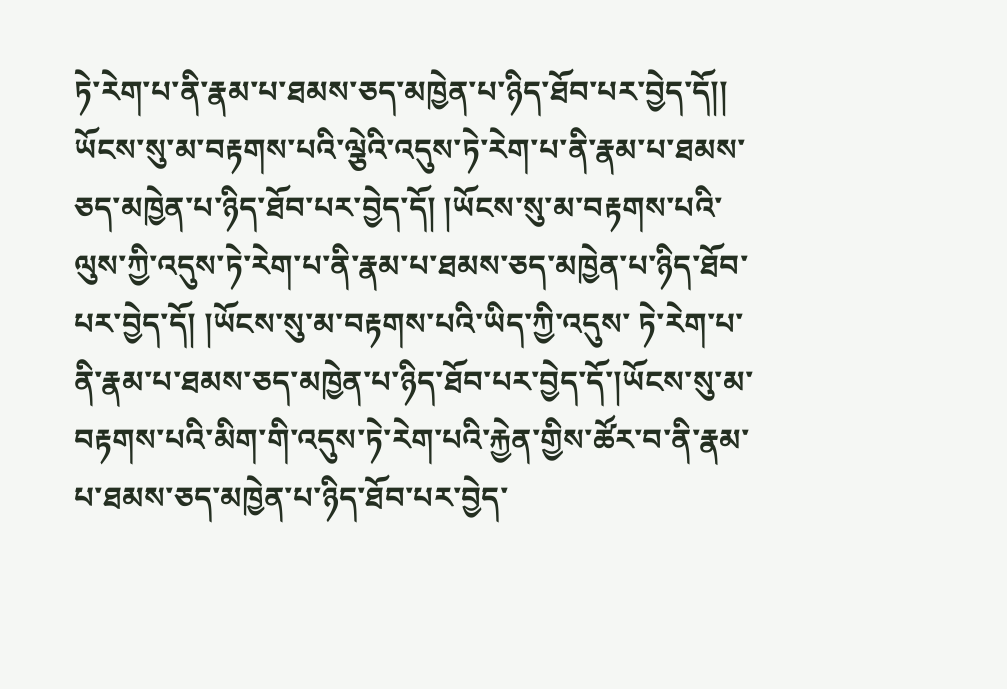ཏེ་རེག་པ་ནི་རྣམ་པ་ཐམས་ཅད་མཁྱེན་པ་ཉིད་ཐོབ་པར་བྱེད་དོ།། ཡོངས་སུ་མ་བརྟགས་པའི་ལྕེའི་འདུས་ཏེ་རེག་པ་ནི་རྣམ་པ་ཐམས་ ཅད་མཁྱེན་པ་ཉིད་ཐོབ་པར་བྱེད་དོ། །ཡོངས་སུ་མ་བརྟགས་པའི་ལུས་ཀྱི་འདུས་ཏེ་རེག་པ་ནི་རྣམ་པ་ཐམས་ཅད་མཁྱེན་པ་ཉིད་ཐོབ་པར་བྱེད་དོ། །ཡོངས་སུ་མ་བརྟགས་པའི་ཡིད་ཀྱི་འདུས་ ཏེ་རེག་པ་ནི་རྣམ་པ་ཐམས་ཅད་མཁྱེན་པ་ཉིད་ཐོབ་པར་བྱེད་དོ་།ཡོངས་སུ་མ་བརྟགས་པའི་མིག་གི་འདུས་ཏེ་རེག་པའི་རྐྱེན་གྱིས་ཚོར་བ་ནི་རྣམ་པ་ཐམས་ཅད་མཁྱེན་པ་ཉིད་ཐོབ་པར་བྱེད་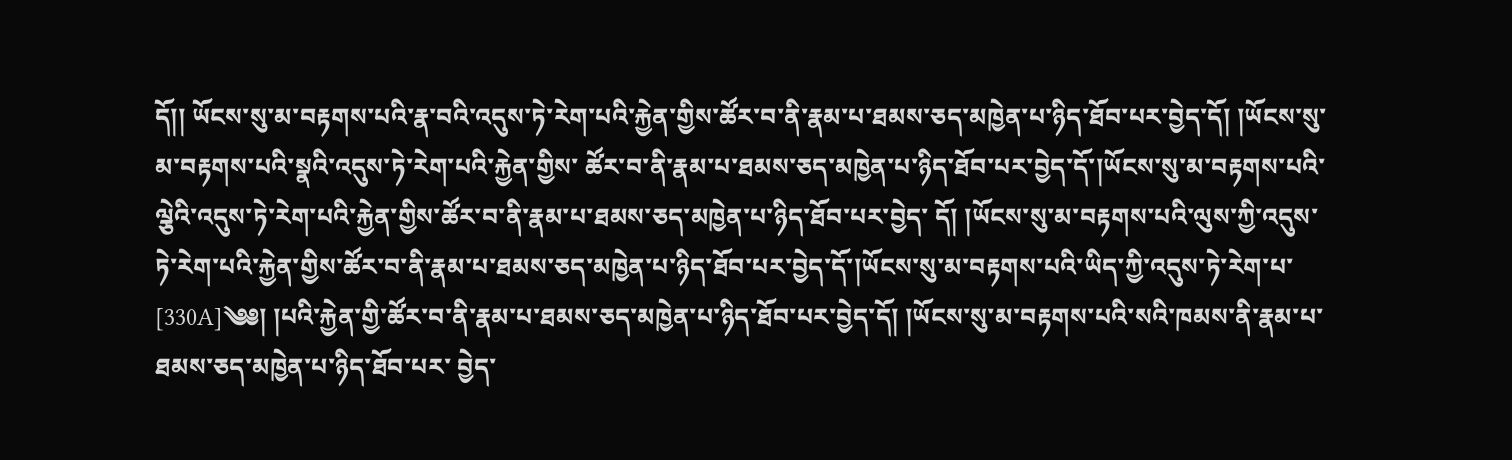དོ།། ཡོངས་སུ་མ་བརྟགས་པའི་རྣ་བའི་འདུས་ཏེ་རེག་པའི་རྐྱེན་གྱིས་ཚོར་བ་ནི་རྣམ་པ་ཐམས་ཅད་མཁྱེན་པ་ཉིད་ཐོབ་པར་བྱེད་དོ། །ཡོངས་སུ་མ་བརྟགས་པའི་སྣའི་འདུས་ཏེ་རེག་པའི་རྐྱེན་གྱིས་ ཚོར་བ་ནི་རྣམ་པ་ཐམས་ཅད་མཁྱེན་པ་ཉིད་ཐོབ་པར་བྱེད་དོ་།ཡོངས་སུ་མ་བརྟགས་པའི་ལྕེའི་འདུས་ཏེ་རེག་པའི་རྐྱེན་གྱིས་ཚོར་བ་ནི་རྣམ་པ་ཐམས་ཅད་མཁྱེན་པ་ཉིད་ཐོབ་པར་བྱེད་ དོ། །ཡོངས་སུ་མ་བརྟགས་པའི་ལུས་ཀྱི་འདུས་ཏེ་རེག་པའི་རྐྱེན་གྱིས་ཚོར་བ་ནི་རྣམ་པ་ཐམས་ཅད་མཁྱེན་པ་ཉིད་ཐོབ་པར་བྱེད་དོ་།ཡོངས་སུ་མ་བརྟགས་པའི་ཡིད་ཀྱི་འདུས་ཏེ་རེག་པ་ [330A]༄༅། །པའི་རྐྱེན་གྱི་ཚོར་བ་ནི་རྣམ་པ་ཐམས་ཅད་མཁྱེན་པ་ཉིད་ཐོབ་པར་བྱེད་དོ། །ཡོངས་སུ་མ་བརྟགས་པའི་སའི་ཁམས་ནི་རྣམ་པ་ཐམས་ཅད་མཁྱེན་པ་ཉིད་ཐོབ་པར་ བྱེད་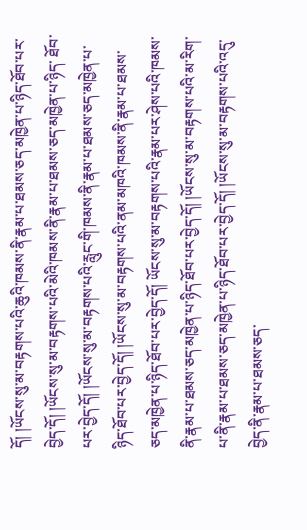དོ། །ཡོངས་སུ་མ་བརྟགས་པའི་ཆུའི་ཁམས་ནི་རྣམ་པ་ཐམས་ཅད་མཁྱེན་པ་ཉིད་ཐོབ་པར་བྱེད་དོ། །ཡོངས་སུ་མ་བརྟགས་པའི་མེའི་ཁམས་ནི་རྣམ་པ་ཐམས་ཅད་མཁྱེན་པ་ཉིད་ ཐོབ་པར་བྱེད་དོ། །ཡོངས་སུ་མ་བརྟགས་པའི་རླུང་གི་ཁམས་ནི་རྣམ་པ་ཐམས་ཅད་མཁྱེན་པ་ཉིད་ཐོབ་པར་བྱེད་དོ། །ཡོངས་སུ་མ་བརྟགས་པའི་ནམ་མཁའི་ཁམས་ནི་རྣམ་པ་ཐམས་ ཅད་མཁྱེན་པ་ཉིད་ཐོབ་པར་བྱེད་དོ། ཡོངས་སུ་མ་བརྟགས་པའི་རྣམ་པར་ཤེས་པའི་ཁམས་ནི་རྣམ་པ་ཐམས་ཅད་མཁྱེན་པ་ཉིད་ཐོབ་པར་བྱེད་དོ། །ཡོངས་སུ་མ་བརྟགས་པའི་མ་རིག་ པ་ནི་རྣམ་པ་ཐམས་ཅད་མཁྱེན་པ་ཉིད་ཐོབ་པར་བྱེད་དོ། །ཡོངས་སུ་མ་བརྟགས་པའི་འདུ་བྱེད་ནི་རྣམ་པ་ཐམས་ཅད་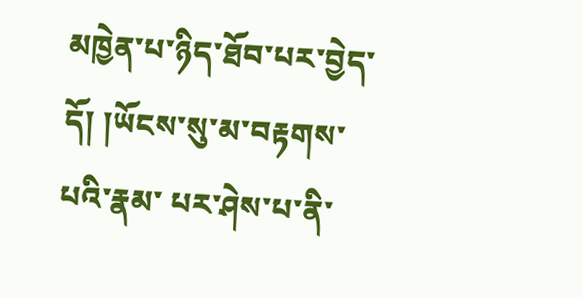མཁྱེན་པ་ཉིད་ཐོབ་པར་བྱེད་དོ། །ཡོངས་སུ་མ་བརྟགས་པའི་རྣམ་ པར་ཤེས་པ་ནི་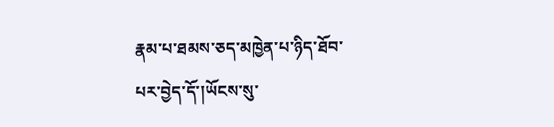རྣམ་པ་ཐམས་ཅད་མཁྱེན་པ་ཉིད་ཐོབ་པར་བྱེད་དོ་།ཡོངས་སུ་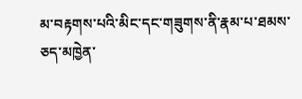མ་བརྟགས་པའི་མིང་དང་གཟུགས་ནི་རྣམ་པ་ཐམས་ཅད་མཁྱེན་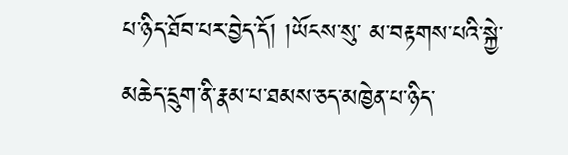པ་ཉིད་ཐོབ་པར་བྱེད་དོ། །ཡོངས་སུ་ མ་བརྟགས་པའི་སྐྱེ་མཆེད་དྲུག་ནི་རྣམ་པ་ཐམས་ཅད་མཁྱེན་པ་ཉིད་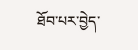ཐོབ་པར་བྱེད་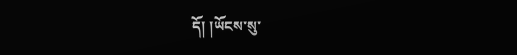དོ། །ཡོངས་སུ་